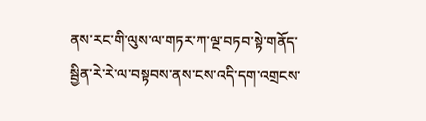ནས་རང་གི་ལུས་ལ་གཏར་ཀ་ལྔ་བཏབ་སྟེ་གནོད་སྦྱིན་རེ་རེ་ལ་བསྟབས་ནས་ངས་འདི་དག་འགྲངས་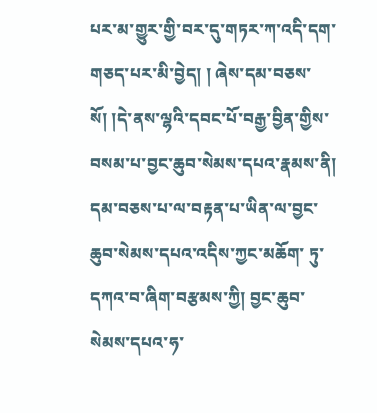པར་མ་གྱུར་གྱི་བར་དུ་གཏར་ཀ་འདི་དག་གཅད་པར་མི་བྱེད། ། ཞེས་དམ་བཅས་སོ། །དེ་ནས་ལྷའི་དབང་པོ་བརྒྱ་བྱིན་གྱིས་བསམ་པ་བྱང་ཆུབ་སེམས་དཔའ་རྣམས་ནི། དམ་བཅས་པ་ལ་བརྟན་པ་ཡིན་ལ་བྱང་ཆུབ་སེམས་དཔའ་འདིས་ཀྱང་མཆོག་ ཏུ་དཀའ་བ་ཞིག་བརྩམས་ཀྱི། བྱང་ཆུབ་སེམས་དཔའ་ཧ་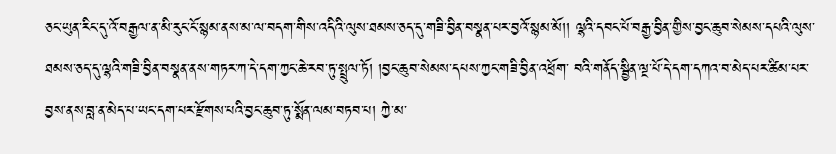ཅང་ཡུན་རིང་དུ་འོ་བརྒྱལ་ན་མི་རུང་ངོ་སྙམ་ནས་མ་ལ་བདག་གིས་འདིའི་ལུས་ཐམས་ཅད་དུ་གཟི་བྱིན་བསྣན་པར་བྱའོ་སྙམ་མོ།། ལྷའི་དབང་པོ་བརྒྱ་བྱིན་གྱིས་བྱང་ཆུབ་སེམས་དཔའི་ལུས་ཐམས་ཅད་དུ་ལྷའི་གཟི་བྱིན་བསྣན་ནས་གཏར་ཀ་དེ་དག་ཀྱང་ཆེ་རབ་ཏུ་སྤྲུལ་ཏོ། །བྱང་ཆུབ་སེམས་དཔས་ཀྱང་གཟི་བྱིན་འཕྲོག་ བའི་གནོད་སྦྱིན་ལྔ་པོ་དེ་དག་དཀའ་བ་མེད་པར་ཚིམ་པར་བྱས་ནས་བླ་ན་མེད་པ་ཡང་དག་པར་རྫོགས་པའི་བྱང་ཆུབ་ཏུ་སྨོན་ལམ་བཏབ་པ། ཀྱེ་མ་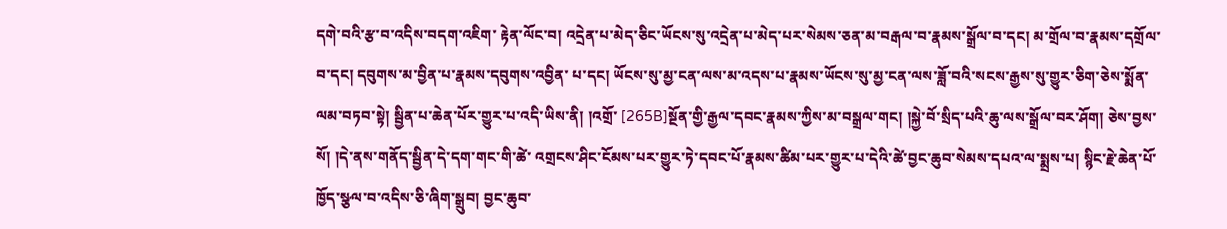དགེ་བའི་རྩ་བ་འདིས་བདག་འཇིག་ རྟེན་ལོང་བ། འདྲེན་པ་མེད་ཅིང་ཡོངས་སུ་འདྲེན་པ་མེད་པར་སེམས་ཅན་མ་བརྒལ་བ་རྣམས་སྒྲོལ་བ་དང། མ་གྲོལ་བ་རྣམས་དགྲོལ་བ་དང། དབུགས་མ་བྱིན་པ་རྣམས་དབུགས་འབྱིན་ པ་དང། ཡོངས་སུ་མྱ་ངན་ལས་མ་འདས་པ་རྣམས་ཡོངས་སུ་མྱ་ངན་ལས་ཟློ་བའི་སངས་རྒྱས་སུ་གྱུར་ཅིག་ཅེས་སྨོན་ལམ་བཏབ་སྟེ། སྦྱིན་པ་ཆེན་པོར་གྱུར་པ་འདི་ཡིས་ནི། །འགྲོ་ [265B]སྔོན་གྱི་རྒྱལ་དབང་རྣམས་ཀྱིས་མ་བསྒྲལ་གང། །སྐྱེ་བོ་སྲིད་པའི་ཆུ་ལས་སྒྲོལ་བར་ཤོག། ཅེས་བྱས་སོ། །དེ་ནས་གནོད་སྦྱིན་དེ་དག་གང་གི་ཚེ་ འགྲངས་ཤིང་ངོམས་པར་གྱུར་ཏེ་དབང་པོ་རྣམས་ཚིམ་པར་གྱུར་པ་དེའི་ཚེ་བྱང་ཆུབ་སེམས་དཔའ་ལ་སྨྲས་པ། སྙིང་རྗེ་ཆེན་པོ་ཁྱོད་སྩལ་བ་འདིས་ཅི་ཞིག་སྒྲུབ། བྱང་ཆུབ་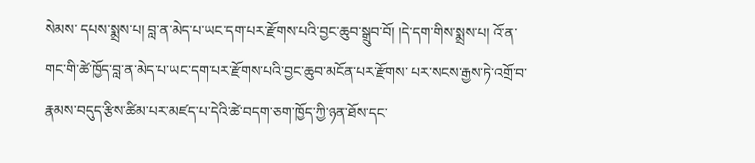སེམས་ དཔས་སྨྲས་པ། བླ་ན་མེད་པ་ཡང་དག་པར་རྫོགས་པའི་བྱང་ཆུབ་སྒྲུབ་བོ། །དེ་དག་གིས་སྨྲས་པ། འོ་ན་གང་གི་ཚེ་ཁྱོད་བླ་ན་མེད་པ་ཡང་དག་པར་རྫོགས་པའི་བྱང་ཆུབ་མངོན་པར་རྫོགས་ པར་སངས་རྒྱས་ཏེ་འགྲོ་བ་རྣམས་བདུད་རྩིས་ཚིམ་པར་མཛད་པ་དེའི་ཚེ་བདག་ཅག་ཁྱོད་ཀྱི་ཉན་ཐོས་དང་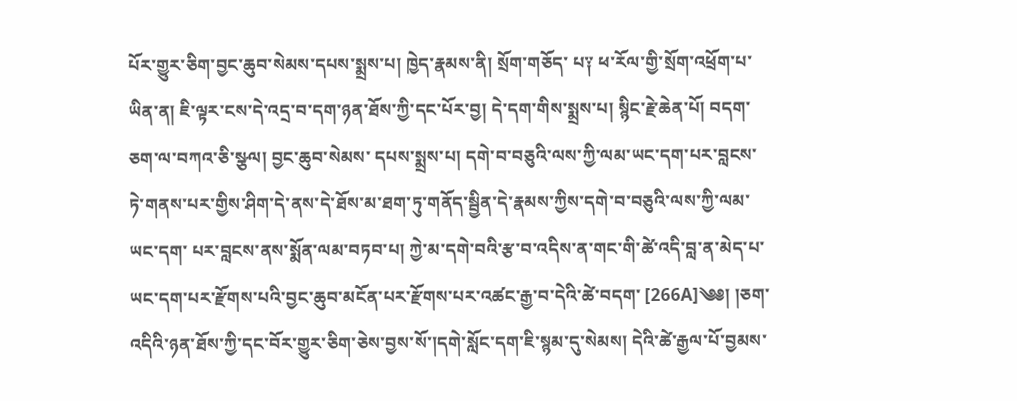པོར་གྱུར་ཅིག་བྱང་ཆུབ་སེམས་དཔས་སྨྲས་པ། ཁྱེད་རྣམས་ནི། སྲོག་གཅོད་ པ༑ ཕ་རོལ་གྱི་སྲོག་འཕྲོག་པ་ཡིན་ན། ཇི་ལྟར་ངས་དེ་འདྲ་བ་དག་ཉན་ཐོས་ཀྱི་དང་པོར་བྱ། དེ་དག་གིས་སྨྲས་པ། སྙིང་རྗེ་ཆེན་པོ། བདག་ཅག་ལ་བཀའ་ཅི་སྩལ། བྱང་ཆུབ་སེམས་ དཔས་སྨྲས་པ། དགེ་བ་བཅུའི་ལས་ཀྱི་ལམ་ཡང་དག་པར་བླངས་ཏེ་གནས་པར་གྱིས་ཤིག་དེ་ནས་དེ་ཐོས་མ་ཐག་ཏུ་གནོད་སྦྱིན་དེ་རྣམས་ཀྱིས་དགེ་བ་བཅུའི་ལས་ཀྱི་ལམ་ཡང་དག་ པར་བླངས་ནས་སྨོན་ལམ་བཏབ་པ། ཀྱེ་མ་དགེ་བའི་རྩ་བ་འདིས་ན་གང་གི་ཚེ་འདི་བླ་ན་མེད་པ་ཡང་དག་པར་རྫོགས་པའི་བྱང་ཆུབ་མངོན་པར་རྫོགས་པར་འཚང་རྒྱ་བ་དེའི་ཚེ་བདག་ [266A]༄༅། །ཅག་འདིའི་ཉན་ཐོས་ཀྱི་དང་བོར་གྱུར་ཅིག་ཅེས་བྱས་སོ་།དགེ་སློང་དག་ཇི་སྙམ་དུ་སེམས། དེའི་ཚེ་རྒྱལ་པོ་བྱམས་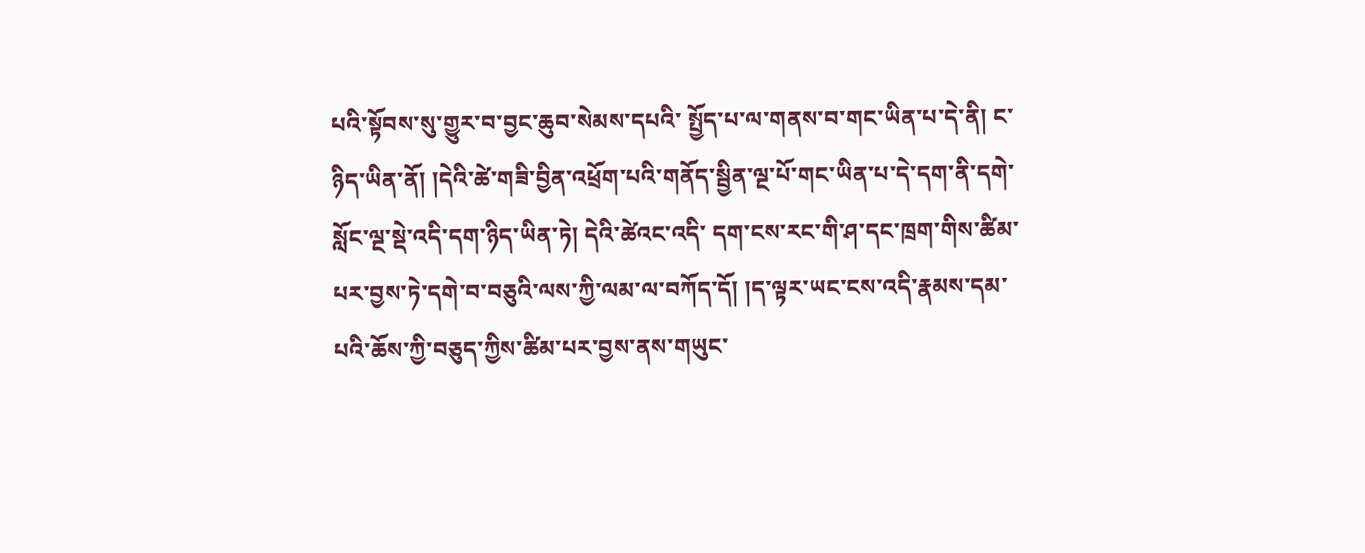པའི་སྟོབས་སུ་གྱུར་བ་བྱང་ཆུབ་སེམས་དཔའི་ སྤྱོད་པ་ལ་གནས་བ་གང་ཡིན་པ་དེ་ནི། ང་ཉིད་ཡིན་ནོ། །དེའི་ཚེ་གཟི་བྱིན་འཕྲོག་པའི་གནོད་སྦྱིན་ལྔ་པོ་གང་ཡིན་པ་དེ་དག་ནི་དགེ་སློང་ལྔ་སྡེ་འདི་དག་ཉིད་ཡིན་ཏེ། དེའི་ཚེའང་འདི་ དག་ངས་རང་གི་ཤ་དང་ཁྲག་གིས་ཚིམ་པར་བྱས་ཏེ་དགེ་བ་བཅུའི་ལས་ཀྱི་ལམ་ལ་བཀོད་དོ། །ད་ལྟར་ཡང་ངས་འདི་རྣམས་དམ་པའི་ཆོས་ཀྱི་བཅུད་ཀྱིས་ཚིམ་པར་བྱས་ནས་གཡུང་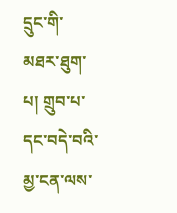དྲུང་གི་མཐར་ཐུག་པ། གྲུབ་པ་དང་བདེ་བའི་མྱ་ངན་ལས་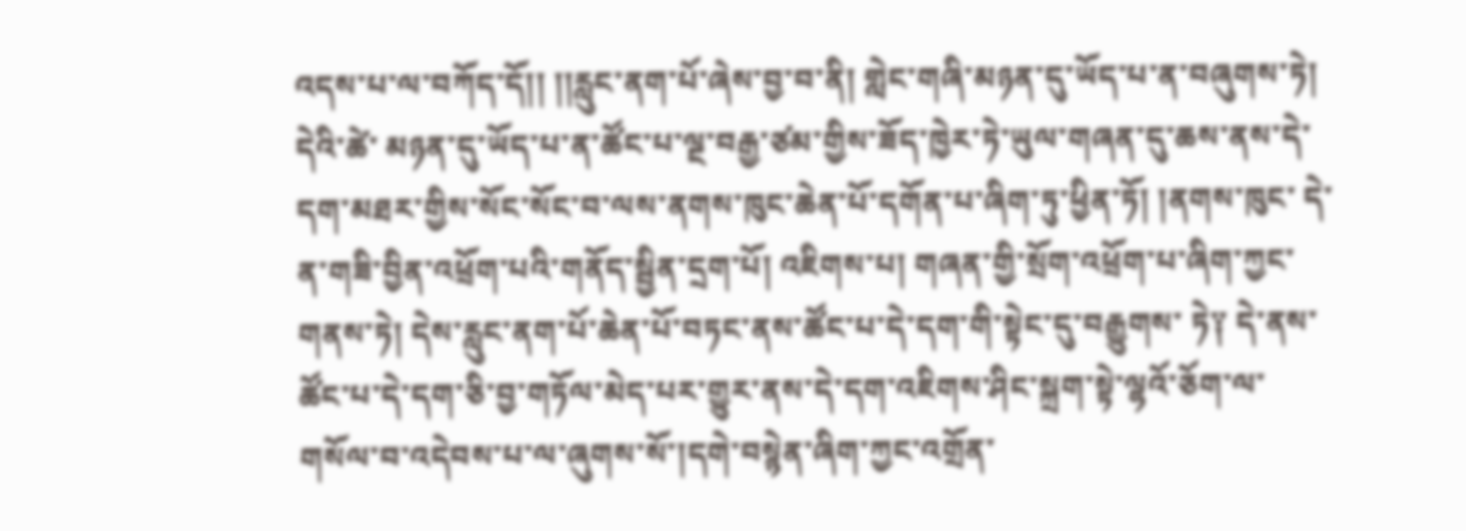འདས་པ་ལ་བཀོད་དོ།། །།རླུང་ནག་པོ་ཞེས་བྱ་བ་ནི། གླེང་གཞི་མཉན་དུ་ཡོད་པ་ན་བཞུགས་ཏེ། དེའི་ཚེ་ མཉན་དུ་ཡོད་པ་ན་ཚོང་པ་ལྔ་བརྒྱ་ཙམ་གྱིས་ཟོད་ཁྱེར་ཏེ་ཡུལ་གཞན་དུ་ཆས་ནས་དེ་དག་མཐར་གྱིས་སོང་སོང་བ་ལས་ནགས་ཁུང་ཆེན་པོ་དགོན་པ་ཞིག་ཏུ་ཕྱིན་ཏོ། །ནགས་ཁུང་ དེ་ན་གཟི་བྱིན་འཕྲོག་པའི་གནོད་སྦྱིན་དྲག་པོ། འཇིགས་པ། གཞན་གྱི་སྲོག་འཕྲོག་པ་ཞིག་ཀྱང་གནས་ཏེ། དེས་རླུང་ནག་པོ་ཆེན་པོ་བཏང་ནས་ཚོང་པ་དེ་དག་གི་སྟེང་དུ་བརྒྱུགས་ ཏེ༑ དེ་ནས་ཚོང་པ་དེ་དག་ཅི་བྱ་གཏོལ་མེད་པར་གྱུར་ནས་དེ་དག་འཇིགས་ཤིང་སྐྲག་སྟེ་ལྷའོ་ཅོག་ལ་གསོལ་བ་འདེབས་པ་ལ་ཞུགས་སོ་།དགེ་བསྙེན་ཞིག་ཀྱང་འགྲོན་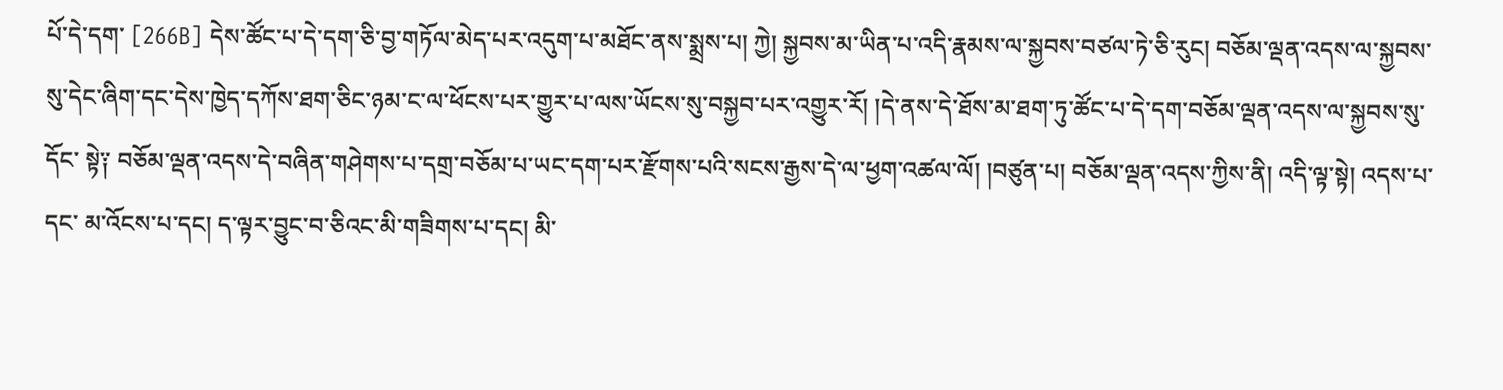པོ་དེ་དག་ [266B] དེས་ཚོང་པ་དེ་དག་ཅི་བྱ་གཏོལ་མེད་པར་འདུག་པ་མཐོང་ནས་སྨྲས་པ། ཀྱེ། སྐྱབས་མ་ཡིན་པ་འདི་རྣམས་ལ་སྐྱབས་བཙལ་ཏེ་ཅི་རུང། བཅོམ་ལྡན་འདས་ལ་སྐྱབས་ སུ་དེང་ཞིག་དང་དེས་ཁྱེད་དཀོས་ཐག་ཅིང་ཉམ་ང་ལ་ཕོངས་པར་གྱུར་པ་ལས་ཡོངས་སུ་བསྐྱབ་པར་འགྱུར་རོ། །དེ་ནས་དེ་ཐོས་མ་ཐག་ཏུ་ཚོང་པ་དེ་དག་བཅོམ་ལྡན་འདས་ལ་སྐྱབས་སུ་དོང་ སྟེ༑ བཅོམ་ལྡན་འདས་དེ་བཞིན་གཤེགས་པ་དགྲ་བཅོམ་པ་ཡང་དག་པར་རྫོགས་པའི་སངས་རྒྱས་དེ་ལ་ཕྱག་འཚལ་ལོ། །བཙུན་པ། བཅོམ་ལྡན་འདས་ཀྱིས་ནི། འདི་ལྟ་སྟེ། འདས་པ་དང་ མ་འོངས་པ་དང། ད་ལྟར་བྱུང་བ་ཅིའང་མི་གཟིགས་པ་དང། མི་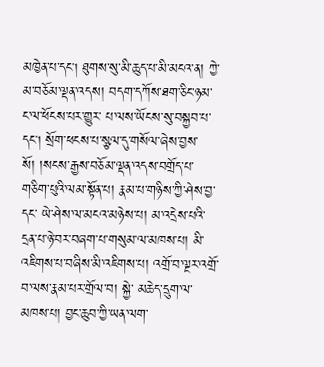མཁྱེན་པ་དང། ཐུགས་སུ་མི་ཆུད་པ་མི་མངའ་ན། ཀྱེ་མ་བཅོམ་ལྡན་འདས། བདག་དཀོས་ཐག་ཅིང་ཉམ་ང་ལ་ཕོངས་པར་གྱུར་ པ་ལས་ཡོངས་སུ་བསྐྱབ་པ་དང། སྲོག་ཕངས་པ་སྩལ་དུ་གསོལ་ཞེས་བྱས་སོ། །སངས་རྒྱས་བཅོམ་ལྡན་འདས་བགྲོད་པ་གཅིག་པུའི་ལམ་སྟོན་པ། རྣམ་པ་གཉིས་ཀྱི་ཤེས་བྱ་དང་ ཡེ་ཤེས་ལ་མངའ་མཉེས་པ། མ་འདྲེས་པའི་དྲན་པ་ཉེ་བར་བཞག་པ་གསུམ་ལ་མཁས་པ། མི་འཇིགས་པ་བཞིས་མི་འཇིགས་པ། འགྲོ་བ་ལྔར་འགྲོ་བ་ལས་རྣམ་པར་གྲོལ་བ། སྐྱེ་ མཆེད་དྲུག་ལ་མཁས་པ། བྱང་ཆུབ་ཀྱི་ཡན་ལག་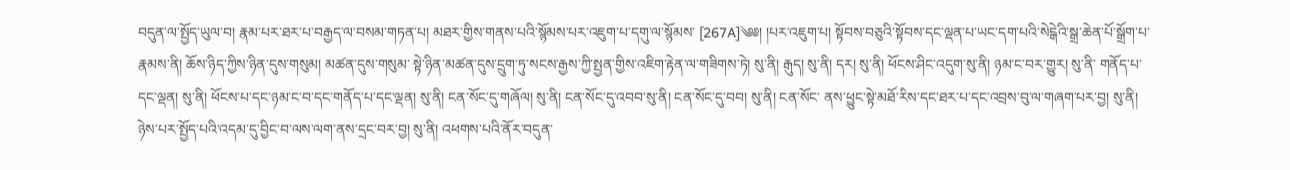བདུན་ལ་སྤྱོད་ཡུལ་བ། རྣམ་པར་ཐར་པ་བརྒྱད་ལ་བསམ་གཏན་པ། མཐར་གྱིས་གནས་པའི་སྙོམས་པར་འཇུག་པ་དགུ་ལ་སྙོམས་ [267A]༄༅། །པར་འཇུག་པ། སྟོབས་བཅུའི་སྟོབས་དང་ལྡན་པ་ཡང་དག་པའི་སེངྒེའི་སྒྲ་ཆེན་པོ་སྒྲོག་པ་རྣམས་ནི། ཆོས་ཉིད་ཀྱིས་ཉིན་དུས་གསུམ། མཚན་དུས་གསུམ་ སྟེ་ཉིན་མཚན་དུས་དྲུག་ཏུ་སངས་རྒྱས་ཀྱི་སྤྱན་གྱིས་འཇིག་རྟེན་ལ་གཟིགས་ཏེ། སུ་ནི། རྒུད། སུ་ནི། དར། སུ་ནི། ཕོངས་ཤིང་འདུག་སུ་ནི། ཉམ་ང་བར་གྱུར། སུ་ནི་ གནོད་པ་དང་ལྡན། སུ་ནི། ཕོངས་པ་དང་ཉམ་ང་བ་དང་གནོད་པ་དང་ལྡན། སུ་ནི། ངན་སོང་དུ་གཞོལ། སུ་ནི། ངན་སོང་དུ་འབབ་སུ་ནི། ངན་སོང་དུ་བབ། སུ་ནི། ངན་སོང་ ནས་ཕྱུང་སྟེ་མཐོ་རིས་དང་ཐར་པ་དང་འབྲས་བུ་ལ་གཞག་པར་བྱ། སུ་ནི། ཉེས་པར་སྤྱོད་པའི་འདམ་དུ་བྱིང་བ་ལས་ལག་ནས་དྲང་བར་བྱ། སུ་ནི། འཕགས་པའི་ནོར་བདུན་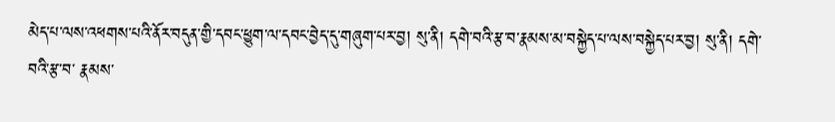མེད་པ་ལས་འཕགས་པའི་ནོར་བདུན་གྱི་དབང་ཕྱུག་ལ་དབང་བྱེད་དུ་གཞུག་པར་བྱ། སུ་ནི། དགེ་བའི་རྩ་བ་རྣམས་མ་བསྐྱེད་པ་ལས་བསྐྱེད་པར་བྱ། སུ་ནི། དགེ་བའི་རྩ་བ་ རྣམས་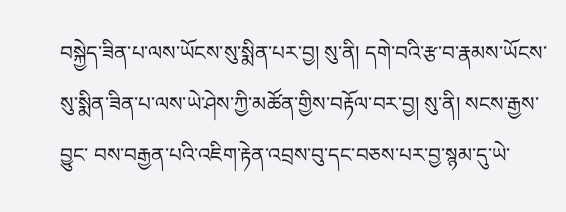བསྐྱེད་ཟིན་པ་ལས་ཡོངས་སུ་སྨིན་པར་བྱ། སུ་ནི། དགེ་བའི་རྩ་བ་རྣམས་ཡོངས་སུ་སྨིན་ཟིན་པ་ལས་ཡེ་ཤེས་ཀྱི་མཚོན་གྱིས་བརྟོལ་བར་བྱ། སུ་ནི། སངས་རྒྱས་བྱུང་ བས་བརྒྱན་པའི་འཇིག་རྟེན་འབྲས་བུ་དང་བཅས་པར་བྱ་སྙམ་དུ་ཡེ་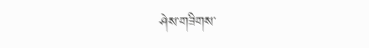ཤེས་གཟིགས་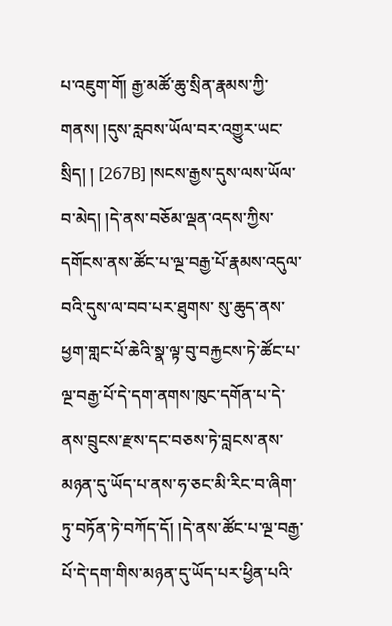པ་འཇུག་གོ། རྒྱ་མཚོ་ཆུ་སྲིན་རྣམས་ཀྱི་གནས། །དུས་རླབས་ཡོལ་བར་འགྱུར་ཡང་སྲིད། ། [267B] །སངས་རྒྱས་དུས་ལས་ཡོལ་བ་མེད། །དེ་ནས་བཅོམ་ལྡན་འདས་ཀྱིས་དགོངས་ནས་ཚོང་པ་ལྔ་བརྒྱ་པོ་རྣམས་འདུལ་བའི་དུས་ལ་བབ་པར་ཐུགས་ སུ་ཆུད་ནས་ཕྱག་གླང་པོ་ཆེའི་སྣ་ལྟ་བུ་བརྐྱངས་ཏེ་ཚོང་པ་ལྔ་བརྒྱ་པོ་དེ་དག་ནགས་ཁུང་དགོན་པ་དེ་ནས་བྲུངས་རྫས་དང་བཅས་ཏེ་བླངས་ནས་མཉན་དུ་ཡོད་པ་ནས་ཧ་ཅང་མི་རིང་བ་ཞིག་ ཏུ་བཏོན་ཏེ་བཀོད་དོ། །དེ་ནས་ཚོང་པ་ལྔ་བརྒྱ་པོ་དེ་དག་གིས་མཉན་དུ་ཡོད་པར་ཕྱིན་པའི་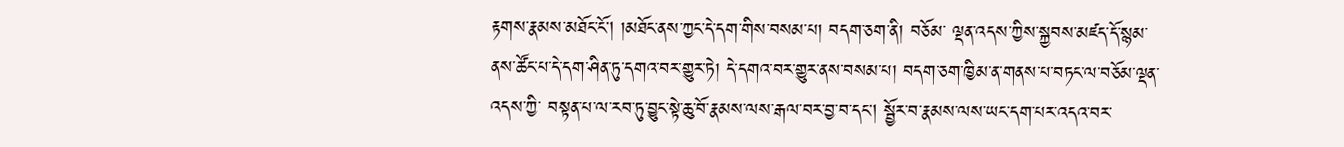རྟགས་རྣམས་མཐོང་ངོ། །མཐོང་ནས་ཀྱང་དེ་དག་གིས་བསམ་པ། བདག་ཅག་ནི། བཅོམ་ ལྡན་འདས་ཀྱིས་སྐྱབས་མཛད་དོ་སྙམ་ནས་ཚོང་པ་དེ་དག་ཤིན་ཏུ་དགའ་བར་གྱུར་ཏེ། དེ་དགའ་བར་གྱུར་ནས་བསམ་པ། བདག་ཅག་ཁྱིམ་ན་གནས་པ་བཏང་ལ་བཅོམ་ལྡན་འདས་ཀྱི་ བསྟན་པ་ལ་རབ་ཏུ་བྱུང་སྟེ་ཆུ་བོ་རྣམས་ལས་རྒལ་བར་བྱ་བ་དང། སྦྱོར་བ་རྣམས་ལས་ཡང་དག་པར་འདའ་བར་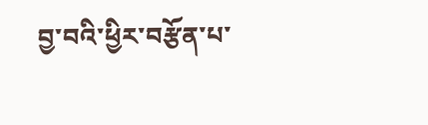བྱ་བའི་ཕྱིར་བརྩོན་པ་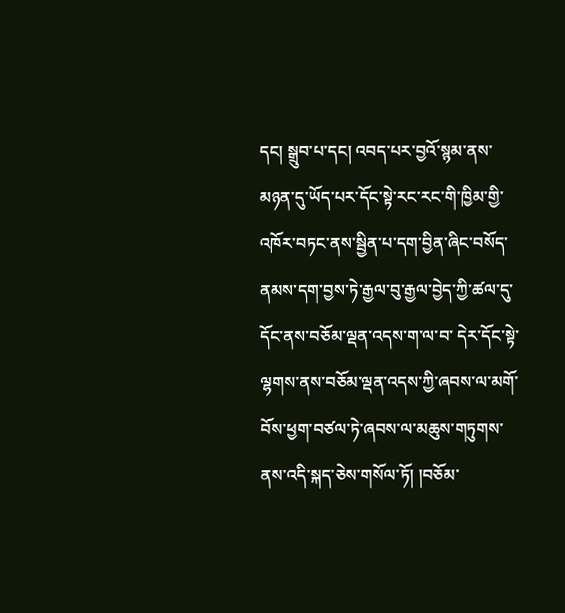དང། སྒྲུབ་པ་དང། འབད་པར་བྱའོ་སྙམ་ནས་ མཉན་དུ་ཡོད་པར་དོང་སྟེ་རང་རང་གི་ཁྱིམ་གྱི་འཁོར་བཏང་ནས་སྦྱིན་པ་དག་བྱིན་ཞིང་བསོད་ནམས་དག་བྱས་ཏེ་རྒྱལ་བུ་རྒྱལ་བྱེད་ཀྱི་ཚལ་དུ་དོང་ནས་བཅོམ་ལྡན་འདས་ག་ལ་བ་ དེར་དོང་སྟེ་ལྷགས་ནས་བཅོམ་ལྡན་འདས་ཀྱི་ཞབས་ལ་མགོ་བོས་ཕྱག་བཙལ་ཏེ་ཞབས་ལ་མཆུས་གཏུགས་ནས་འདི་སྐད་ཅེས་གསོལ་ཏོ། །བཅོམ་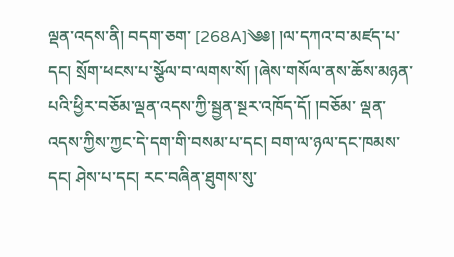ལྡན་འདས་ནི། བདག་ཅག་ [268A]༄༅། །ལ་དཀའ་བ་མཛད་པ་དང། སྲོག་ཕངས་པ་སྩོལ་བ་ལགས་སོ། །ཞེས་གསོལ་ནས་ཆོས་མཉན་པའི་ཕྱིར་བཅོམ་ལྡན་འདས་ཀྱི་སྦྱན་སྔར་འཁོད་དོ། །བཅོམ་ ལྡན་འདས་ཀྱིས་ཀྱང་དེ་དག་གི་བསམ་པ་དང། བག་ལ་ཉལ་དང་ཁམས་དང། ཤེས་པ་དང། རང་བཞིན་ཐུགས་སུ་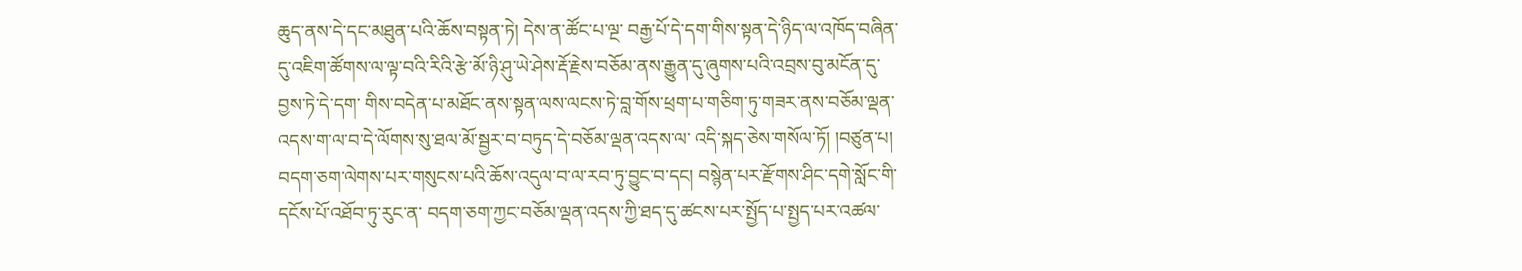ཆུད་ནས་དེ་དང་མཐུན་པའི་ཆོས་བསྟན་ཏེ། དེས་ན་ཚོང་པ་ལྔ་ བརྒྱ་པོ་དེ་དག་གིས་སྟན་དེ་ཉིད་ལ་འཁོད་བཞིན་དུ་འཇིག་ཚོགས་ལ་ལྟ་བའི་རིའི་རྩེ་མོ་ཉི་ཤུ་ཡེ་ཤེས་རྡོ་རྗེས་བཅོམ་ནས་རྒྱུན་དུ་ཞུགས་པའི་འབྲས་བུ་མངོན་དུ་བྱས་ཏེ་དེ་དག་ གིས་བདེན་པ་མཐོང་ནས་སྟན་ལས་ལངས་ཏེ་བླ་གོས་ཕྲག་པ་གཅིག་ཏུ་གཟར་ནས་བཅོམ་ལྡན་འདས་ག་ལ་བ་དེ་ལོགས་སུ་ཐལ་མོ་སྦྱར་བ་བཏུད་དེ་བཅོམ་ལྡན་འདས་ལ་ འདི་སྐད་ཅེས་གསོལ་ཏོ། །བཙུན་པ། བདག་ཅག་ལེགས་པར་གསུངས་པའི་ཆོས་འདུལ་བ་ལ་རབ་ཏུ་བྱུང་བ་དང། བསྙེན་པར་རྫོགས་ཤིང་དགེ་སློང་གི་དངོས་པོ་འཐོབ་ཏུ་རུང་ན་ བདག་ཅག་ཀྱང་བཅོམ་ལྡན་འདས་ཀྱི་ཐད་དུ་ཚངས་པར་སྤྱོད་པ་སྤྱད་པར་འཚལ་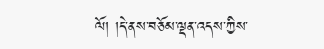ལོ། །དེ་ནས་བཅོམ་ལྡན་འདས་ཀྱིས་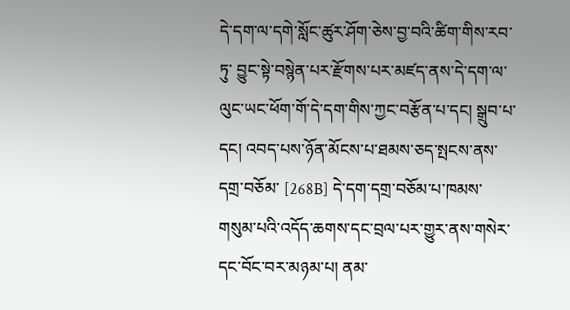དེ་དག་ལ་དགེ་སློང་ཚུར་ཤོག་ཅེས་བྱ་བའི་ཚིག་གིས་རབ་ཏུ་ བྱུང་སྟེ་བསྙེན་པར་རྫོགས་པར་མཛད་ནས་དེ་དག་ལ་ལུང་ཡང་ཕོག་གོ་དེ་དག་གིས་ཀྱང་བརྩོན་པ་དང། སྒྲུབ་པ་དང། འབད་པས་ཉོན་མོངས་པ་ཐམས་ཅད་སྤངས་ནས་དགྲ་བཅོམ་ [268B] དེ་དག་དགྲ་བཅོམ་པ་ཁམས་གསུམ་པའི་འདོད་ཆགས་དང་བྲལ་པར་གྱུར་ནས་གསེར་དང་བོང་བར་མཉམ་པ། ནམ་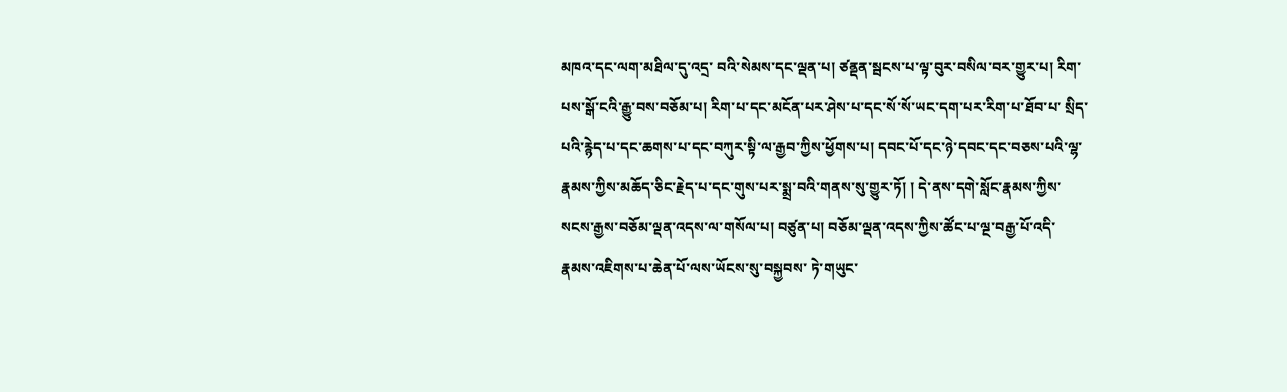མཁའ་དང་ལག་མཐིལ་དུ་འདྲ་ བའི་སེམས་དང་ལྡན་པ། ཙནྡན་སྦངས་པ་ལྟ་བུར་བསིལ་བར་གྱུར་པ། རིག་པས་སྒོ་ངའི་རྒྱུ་བས་བཅོམ་པ། རིག་པ་དང་མངོན་པར་ཤེས་པ་དང་སོ་སོ་ཡང་དག་པར་རིག་པ་ཐོབ་པ་ སྲིད་པའི་རྙེད་པ་དང་ཆགས་པ་དང་བཀུར་སྟི་ལ་རྒྱབ་ཀྱིས་ཕྱོགས་པ། དབང་པོ་དང་ཉེ་དབང་དང་བཅས་པའི་ལྷ་རྣམས་ཀྱིས་མཆོད་ཅིང་རྗེད་པ་དང་གུས་པར་སྨྲ་བའི་གནས་སུ་གྱུར་ཏོ། ། དེ་ནས་དགེ་སློང་རྣམས་ཀྱིས་སངས་རྒྱས་བཅོམ་ལྡན་འདས་ལ་གསོལ་པ། བཙུན་པ། བཅོམ་ལྡན་འདས་ཀྱིས་ཚོང་པ་ལྔ་བརྒྱ་པོ་འདི་རྣམས་འཇིགས་པ་ཆེན་པོ་ལས་ཡོངས་སུ་བསྐྱབས་ ཏེ་གཡུང་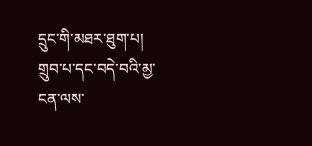དྲུང་གི་མཐར་ཐུག་པ། གྲུབ་པ་དང་བདེ་བའི་མྱ་ངན་ལས་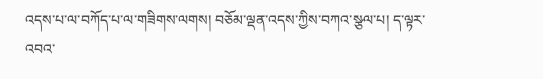འདས་པ་ལ་བཀོད་པ་ལ་གཟིགས་ལགས། བཅོམ་ལྡན་འདས་ཀྱིས་བཀའ་སྩལ་པ། ད་ལྟར་འབའ་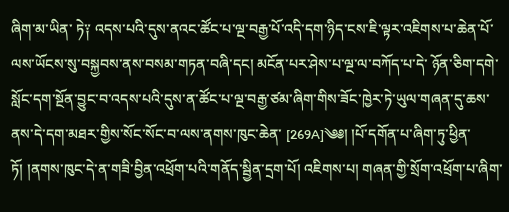ཞིག་མ་ཡིན་ ཏེ༑ འདས་པའི་དུས་ནའང་ཚོང་པ་ལྔ་བརྒྱ་པོ་འདི་དག་ཉིད་ངས་ཇི་ལྟར་འཇིགས་པ་ཆེན་པོ་ལས་ཡོངས་སུ་བསྐྱབས་ནས་བསམ་གཏན་བཞི་དང། མངོན་པར་ཤེས་པ་ལྔ་ལ་བཀོད་པ་དེ་ ཉོན་ཅིག་དགེ་སློང་དག་སྔོན་བྱུང་བ་འདས་པའི་དུས་ན་ཚོང་པ་ལྔ་བརྒྱ་ཙམ་ཞིག་གིས་ཟོང་ཁྱེར་ཏེ་ཡུལ་གཞན་དུ་ཆས་ནས་དེ་དག་མཐར་གྱིས་སོང་སོང་བ་ལས་ནགས་ཁུང་ཆེན་ [269A]༄༅། །པོ་དགོན་པ་ཞིག་ཏུ་ཕྱིན་ཏོ། །ནགས་ཁུང་དེ་ན་གཟི་བྱིན་འཕྲོག་པའི་གནོད་སྦྱིན་དྲག་པོ། འཇིགས་པ། གཞན་གྱི་སྲོག་འཕྲོག་པ་ཞིག་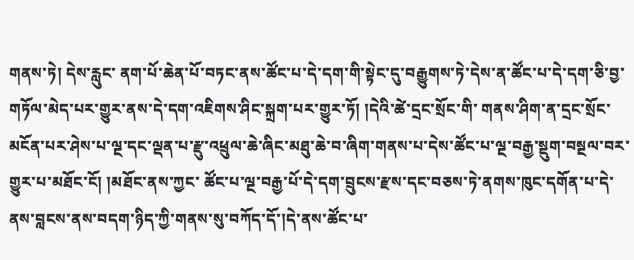གནས་ཏེ། དེས་རླུང་ ནག་པོ་ཆེན་པོ་བཏང་ནས་ཚོང་པ་དེ་དག་གི་སྟེང་དུ་བརྒྱུགས་ཏེ་དེས་ན་ཚོང་པ་དེ་དག་ཅི་བྱ་གཏོལ་མེད་པར་གྱུར་ནས་དེ་དག་འཇིགས་ཤིང་སྐྲག་པར་གྱུར་ཏོ། །དེའི་ཚེ་དྲང་སྲོང་གི་ གནས་ཤིག་ན་དྲང་སྲོང་མངོན་པར་ཤེས་པ་ལྔ་དང་ལྡན་པ་རྫུ་འཕྲུལ་ཆེ་ཞིང་མཐུ་ཆེ་བ་ཞིག་གནས་པ་དེས་ཚོང་པ་ལྔ་བརྒྱ་སྡུག་བསྔལ་བར་གྱུར་པ་མཐོང་ངོ། །མཐོང་ནས་ཀྱང་ ཚོང་པ་ལྔ་བརྒྱ་པོ་དེ་དག་བྲུངས་རྫས་དང་བཅས་ཏེ་ནགས་ཁུང་དགོན་པ་དེ་ནས་བླངས་ནས་བདག་ཉིད་ཀྱི་གནས་སུ་བཀོད་དོ་།དེ་ནས་ཚོང་པ་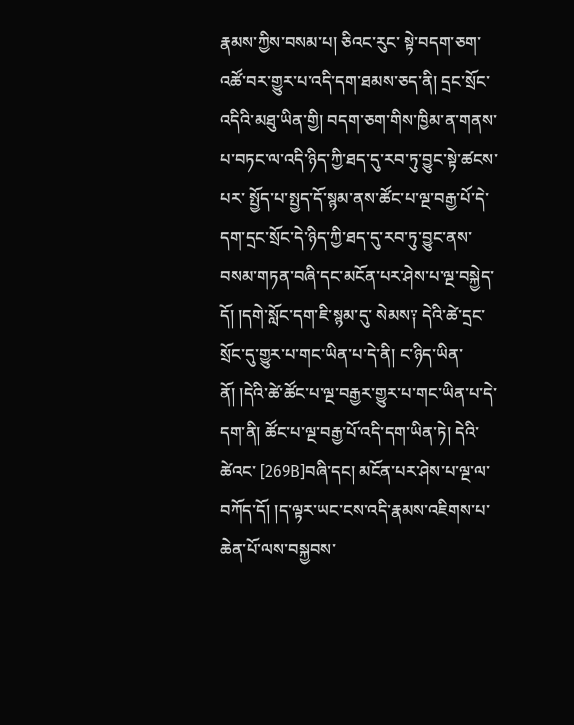རྣམས་ཀྱིས་བསམ་པ། ཅིའང་རུང་ སྟེ་བདག་ཅག་འཚོ་བར་གྱུར་པ་འདི་དག་ཐམས་ཅད་ནི། དྲང་སྲོང་འདིའི་མཐུ་ཡིན་གྱི། བདག་ཅག་གིས་ཁྱིམ་ན་གནས་པ་བཏང་ལ་འདི་ཉིད་ཀྱི་ཐད་དུ་རབ་ཏུ་བྱུང་སྟེ་ཚངས་པར་ སྤྱོད་པ་སྤྱད་དོ་སྙམ་ནས་ཚོང་པ་ལྔ་བརྒྱ་པོ་དེ་དག་དྲང་སྲོང་དེ་ཉིད་ཀྱི་ཐད་དུ་རབ་ཏུ་བྱུང་ནས་བསམ་གཏན་བཞི་དང་མངོན་པར་ཤེས་པ་ལྔ་བསྐྱེད་དོ། །དགེ་སློང་དག་ཇི་སྙམ་དུ་ སེམས༑ དེའི་ཚེ་དྲང་སྲོང་དུ་གྱུར་པ་གང་ཡིན་པ་དེ་ནི། ང་ཉིད་ཡིན་ནོ། །དེའི་ཚེ་ཚོང་པ་ལྔ་བརྒྱར་གྱུར་པ་གང་ཡིན་པ་དེ་དག་ནི། ཚོང་པ་ལྔ་བརྒྱ་པོ་འདི་དག་ཡིན་ཏེ། དེའི་ཚེའང་ [269B]བཞི་དང། མངོན་པར་ཤེས་པ་ལྔ་ལ་བཀོད་དོ། །ད་ལྟར་ཡང་ངས་འདི་རྣམས་འཇིགས་པ་ཆེན་པོ་ལས་བསྐྱབས་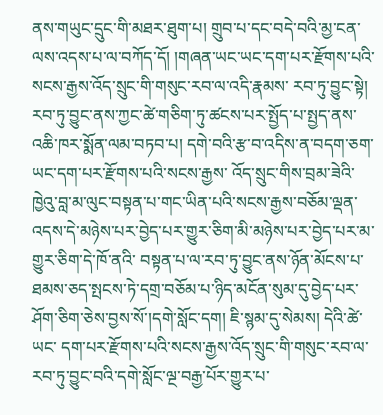ནས་གཡུང་དྲུང་གི་མཐར་ཐུག་པ། གྲུབ་པ་དང་བདེ་བའི་མྱ་ངན་ལས་འདས་པ་ལ་བཀོད་དོ། །གཞན་ཡང་ཡང་དག་པར་རྫོགས་པའི་སངས་རྒྱས་འོད་སྲུང་གི་གསུང་རབ་ལ་འདི་རྣམས་ རབ་ཏུ་བྱུང་སྟེ། རབ་ཏུ་བྱུང་ནས་ཀྱང་ཚེ་གཅིག་ཏུ་ཚངས་པར་སྤྱོད་པ་སྤྱད་ནས་འཆི་ཁར་སྨོན་ལམ་བཏབ་པ། དགེ་བའི་རྩ་བ་འདིས་ན་བདག་ཅག་ཡང་དག་པར་རྫོགས་པའི་སངས་རྒྱས་ འོད་སྲུང་གིས་བྲམ་ཟེའི་ཁྱེའུ་བླ་མ་ལུང་བསྟན་པ་གང་ཡིན་པའི་སངས་རྒྱས་བཅོམ་ལྡན་འདས་དེ་མཉེས་པར་བྱེད་པར་གྱུར་ཅིག་མི་མཉེས་པར་བྱེད་པར་མ་གྱུར་ཅིག་དེ་ཁོ་ནའི་ བསྟན་པ་ལ་རབ་ཏུ་བྱུང་ནས་ཉོན་མོངས་པ་ཐམས་ཅད་སྤངས་ཏེ་དགྲ་བཅོམ་པ་ཉིད་མངོན་སུམ་དུ་བྱེད་པར་ཤོག་ཅིག་ཅེས་བྱས་སོ་།དགེ་སློང་དག། ཇི་སྙམ་དུ་སེམས། དེའི་ཚེ་ཡང་ དག་པར་རྫོགས་པའི་སངས་རྒྱས་འོད་སྲུང་གི་གསུང་རབ་ལ་རབ་ཏུ་བྱུང་བའི་དགེ་སློང་ལྔ་བརྒྱ་པོར་གྱུར་པ་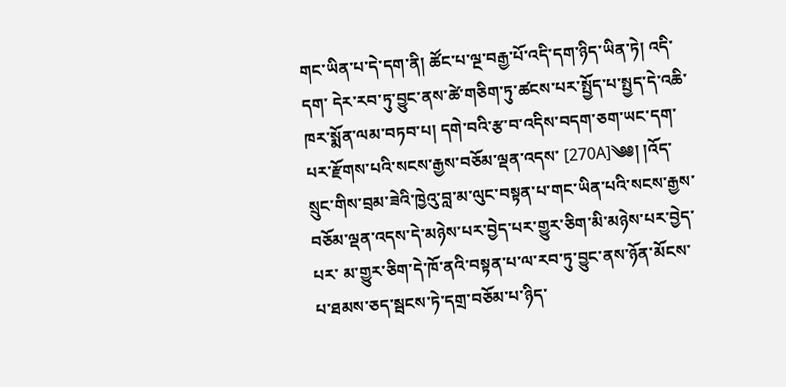གང་ཡིན་པ་དེ་དག་ནི། ཚོང་པ་ལྔ་བརྒྱ་པོ་འདི་དག་ཉིད་ཡིན་ཏེ། འདི་དག་ དེར་རབ་ཏུ་བྱུང་ནས་ཚེ་གཅིག་ཏུ་ཚངས་པར་སྤྱོད་པ་སྤྱད་དེ་འཆི་ཁར་སྨོན་ལམ་བཏབ་པ། དགེ་བའི་རྩ་བ་འདིས་བདག་ཅག་ཡང་དག་པར་རྫོགས་པའི་སངས་རྒྱས་བཅོམ་ལྡན་འདས་ [270A]༄༅། །འོད་སྲུང་གིས་བྲམ་ཟེའི་ཁྱེའུ་བླ་མ་ལུང་བསྟན་པ་གང་ཡིན་པའི་སངས་རྒྱས་བཅོམ་ལྡན་འདས་དེ་མཉེས་པར་བྱེད་པར་གྱུར་ཅིག་མི་མཉེས་པར་བྱེད་པར་ མ་གྱུར་ཅིག་དེ་ཁོ་ནའི་བསྟན་པ་ལ་རབ་ཏུ་བྱུང་ནས་ཉོན་མོངས་པ་ཐམས་ཅད་སྦངས་ཏེ་དགྲ་བཅོམ་པ་ཉིད་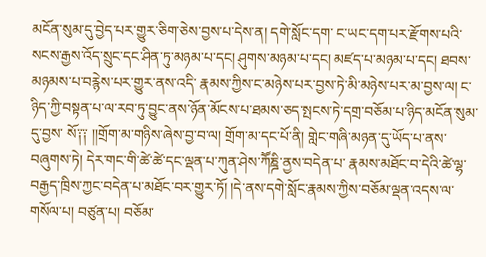མངོན་སུམ་དུ་བྱེད་པར་གྱུར་ཅིག་ཅེས་བྱས་པ་དེས་ན། དགེ་སློང་དག་ ང་ཡང་དག་པར་རྫོགས་པའི་སངས་རྒྱས་འོད་སྲུང་དང་ཤིན་ཏུ་མཉམ་པ་དང། ཤུགས་མཉམ་པ་དང། མཛད་པ་མཉམ་པ་དང། ཐབས་མཉམས་པ་བརྙེས་པར་གྱུར་ནས་འདི་ རྣམས་ཀྱིས་ང་མཉེས་པར་བྱས་ཏེ་མི་མཉེས་པར་མ་བྱས་ལ། ང་ཉིད་ཀྱི་བསྟན་པ་ལ་རབ་ཏུ་བྱུང་ནས་ཉོན་མོངས་པ་ཐམས་ཅད་སྤངས་ཏེ་དགྲ་བཅོམ་པ་ཉིད་མངོན་སུམ་དུ་བྱས་ སོ༑༑ །།གྲོག་མ་གཉིས་ཞེས་བྱ་བ་ལ། གྲོག་མ་དང་པོ་ནི། གླེང་གཞི་མཉན་དུ་ཡོད་པ་ནས་བཞུགས་ཏེ། དེར་གང་གི་ཚེ་ཚེ་དང་ལྡན་པ་ཀུན་ཤེས་ཀཽཎྜི་ནྱས་བདེན་པ་ རྣམས་མཐོང་བ་དེའི་ཚེ་ལྷ་བརྒྱད་ཁྲིས་ཀྱང་བདེན་པ་མཐོང་བར་གྱུར་ཏོ། །དེ་ནས་དགེ་སློང་རྣམས་ཀྱིས་བཅོམ་ལྡན་འདས་ལ་གསོལ་པ། བཙུན་པ། བཅོམ་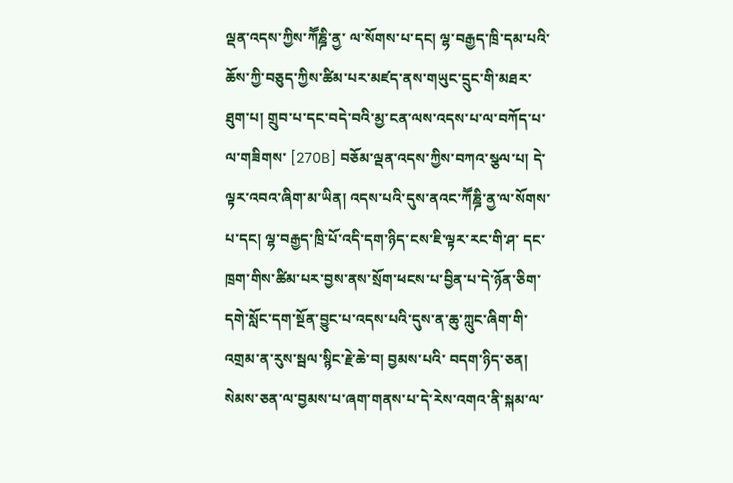ལྡན་འདས་ཀྱིས་ཀཽཎྜི་ནྱ་ ལ་སོགས་པ་དང། ལྷ་བརྒྱད་ཁྲི་དམ་པའི་ཆོས་ཀྱི་བཅུད་ཀྱིས་ཚིམ་པར་མཛད་ནས་གཡུང་དྲུང་གི་མཐར་ཐུག་པ། གྲུབ་པ་དང་བདེ་བའི་མྱ་ངན་ལས་འདས་པ་ལ་བཀོད་པ་ལ་གཟིགས་ [270B] བཅོམ་ལྡན་འདས་ཀྱིས་བཀའ་སྩལ་པ། དེ་ལྟར་འབའ་ཞིག་མ་ཡིན། འདས་པའི་དུས་ནའང་ཀཽཎྜི་ནྱ་ལ་སོགས་པ་དང། ལྷ་བརྒྱད་ཁྲི་པོ་འདི་དག་ཉིད་ངས་ཇི་ལྟར་རང་གི་ཤ་ དང་ཁྲག་གིས་ཚིམ་པར་བྱས་ནས་སྲོག་ཕངས་པ་བྱིན་པ་དེ་ཉོན་ཅིག་དགེ་སློང་དག་སྔོན་བྱུང་པ་འདས་པའི་དུས་ན་ཆུ་ཀླུང་ཞིག་གི་འགྲམ་ན་རུས་སྦལ་སྙིང་རྗེ་ཆེ་བ། བྱམས་པའི་ བདག་ཉིད་ཅན། སེམས་ཅན་ལ་བྱམས་པ་ཞག་གནས་པ་དེ་རེས་འགའ་ནི་སྐམ་ལ་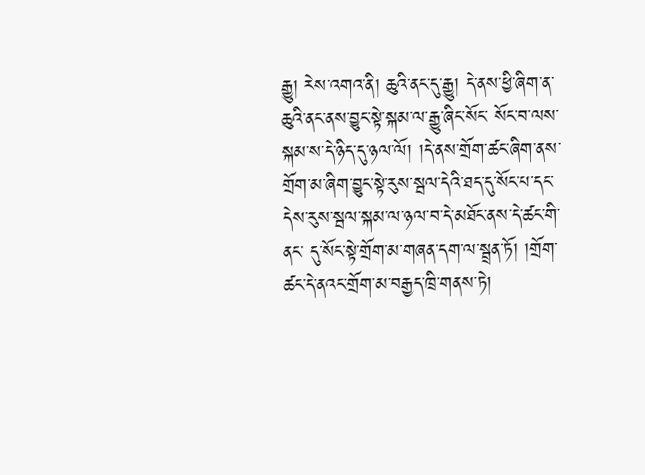རྒྱུ། རེས་འགའ་ནི། ཆུའི་ནང་དུ་རྒྱུ། དེ་ནས་ཕྱི་ཞིག་ན་ཆུའི་ནང་ནས་བྱུང་སྟེ་སྐམ་ལ་རྒྱུ་ཞིང་སོང་ སོང་བ་ལས་སྐམ་ས་དེ་ཉིད་དུ་ཉལ་ལོ། །དེ་ནས་གྲོག་ཚང་ཞིག་ནས་གྲོག་མ་ཞིག་བྱུང་སྟེ་རུས་སྦལ་དེའི་ཐད་དུ་སོང་པ་དང་དེས་རུས་སྦལ་སྐམ་ལ་ཉལ་བ་དེ་མཐོང་ནས་དེ་ཚང་གི་ནང་ དུ་སོང་སྟེ་གྲོག་མ་གཞན་དག་ལ་སྦྲན་ཏོ། །གྲོག་ཚང་དེ་ནའང་གྲོག་མ་བརྒྱད་ཁྲི་གནས་ཏེ།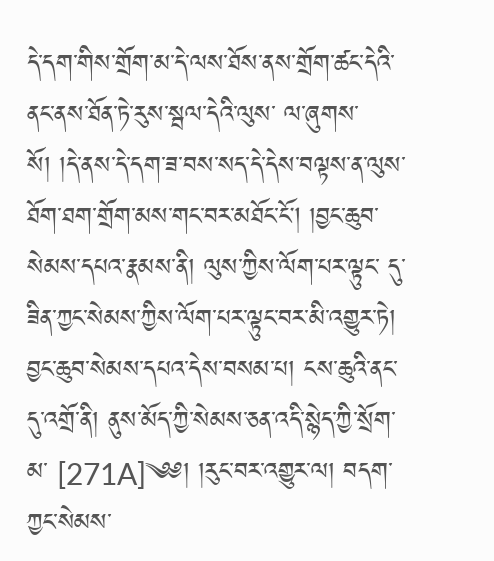དེ་དག་གིས་གྲོག་མ་དེ་ལས་ཐོས་ནས་གྲོག་ཚང་དེའི་ནང་ནས་ཐོན་ཏེ་རུས་སྦལ་དེའི་ལུས་ ལ་ཞུགས་སོ། །དེ་ནས་དེ་དག་ཟ་བས་སད་དེ་དེས་བལྟས་ན་ལུས་ཐོག་ཐག་གྲོག་མས་གང་བར་མཐོང་ངོ། །བྱང་ཆུབ་སེམས་དཔའ་རྣམས་ནི། ལུས་ཀྱིས་ལོག་པར་ལྟུང་ དུ་ཟིན་ཀྱང་སེམས་ཀྱིས་ལོག་པར་ལྟུང་བར་མི་འགྱུར་ཏེ། བྱང་ཆུབ་སེམས་དཔའ་དེས་བསམ་པ། ངས་ཆུའི་ནང་དུ་འགྲོ་ནི། ནུས་མོད་ཀྱི་སེམས་ཅན་འདི་སྙེད་ཀྱི་སྲོག་མ་ [271A]༄༅། །རུང་བར་འགྱུར་ལ། བདག་ཀྱང་སེམས་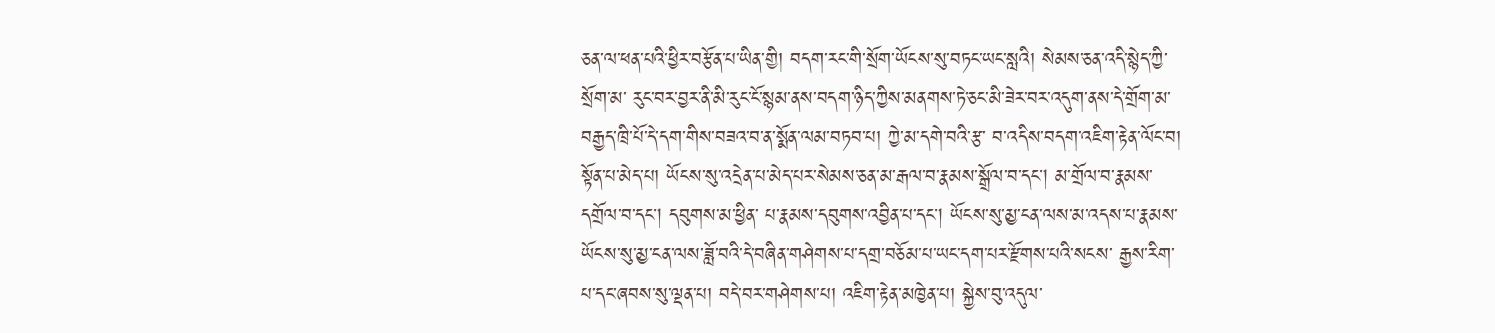ཅན་ལ་ཕན་པའི་ཕྱིར་བརྩོན་པ་ཡིན་གྱི། བདག་རང་གི་སྲོག་ཡོངས་སུ་བཏང་ཡང་སླའི། སེམས་ཅན་འདི་སྙེད་ཀྱི་སྲོག་མ་ རུང་བར་བྱར་ནི་མི་རུང་ངོ་སྙམ་ནས་བདག་ཉིད་ཀྱིས་མནགས་ཏེ་ཅང་མི་ཟེར་བར་འདུག་ནས་དེ་གྲོག་མ་བརྒྱད་ཁྲི་པོ་དེ་དག་གིས་བཟའ་བ་ན་སྨོན་ལམ་བཏབ་པ། ཀྱེ་མ་དགེ་བའི་རྩ་ བ་འདིས་བདག་འཇིག་རྟེན་ལོང་བ། སྟོན་པ་མེད་པ། ཡོངས་སུ་འདྲེན་པ་མེད་པར་སེམས་ཅན་མ་རྒལ་བ་རྣམས་སྒྲོལ་བ་དང། མ་གྲོལ་བ་རྣམས་དགྲོལ་བ་དང། དབུགས་མ་ཕྱིན་ པ་རྣམས་དབུགས་འབྱིན་པ་དང། ཡོངས་སུ་མྱ་ངན་ལས་མ་འདས་པ་རྣམས་ཡོངས་སུ་མྱ་ངན་ལས་ཟློ་བའི་དེ་བཞིན་གཤེགས་པ་དགྲ་བཅོམ་པ་ཡང་དག་པར་རྫོགས་པའི་སངས་ རྒྱས་རིག་པ་དང་ཞབས་སུ་ལྡན་པ། བདེ་བར་གཤེགས་པ། འཇིག་རྟེན་མཁྱེན་པ། སྐྱེས་བུ་འདུལ་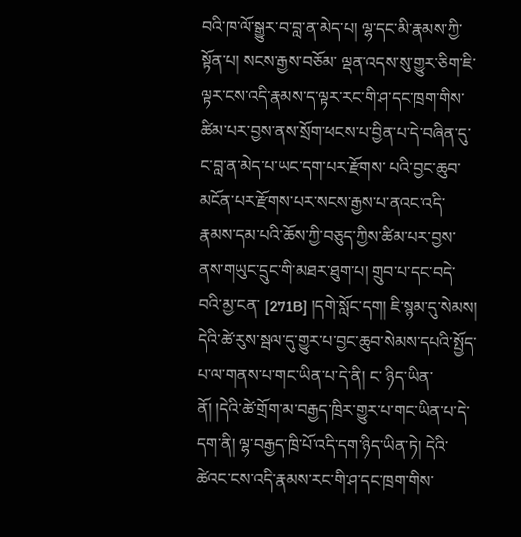བའི་ཁ་ལོ་སྒྱུར་བ་བླ་ན་མེད་པ། ལྷ་དང་མི་རྣམས་ཀྱི་སྟོན་པ། སངས་རྒྱས་བཅོམ་ ལྡན་འདས་སུ་གྱུར་ཅིག་ཇི་ལྟར་ངས་འདི་རྣམས་ད་ལྟར་རང་གི་ཤ་དང་ཁྲག་གིས་ཚིམ་པར་བྱས་ནས་སྲོག་ཕངས་པ་བྱིན་པ་དེ་བཞིན་དུ་ང་བླ་ན་མེད་པ་ཡང་དག་པར་རྫོགས་ པའི་བྱང་ཆུབ་མངོན་པར་རྫོགས་པར་སངས་རྒྱས་པ་ནའང་འདི་རྣམས་དམ་པའི་ཆོས་ཀྱི་བཅུད་ཀྱིས་ཚིམ་པར་བྱས་ནས་གཡུང་དྲུང་གི་མཐར་ཐུག་པ། གྲུབ་པ་དང་བདེ་བའི་མྱ་ངན་ [271B] །དགེ་སློང་དག། ཇི་སྙམ་དུ་སེམས། དེའི་ཚེ་རུས་སྦལ་དུ་གྱུར་པ་བྱང་ཆུབ་སེམས་དཔའི་སྤྱོད་པ་ལ་གནས་པ་གང་ཡིན་པ་དེ་ནི། ང་ ཉིད་ཡིན་ནོ། །དེའི་ཚེ་གྲོག་མ་བརྒྱད་ཁྲིར་གྱུར་པ་གང་ཡིན་པ་དེ་དག་ནི། ལྷ་བརྒྱད་ཁྲི་པོ་འདི་དག་ཉིད་ཡིན་ཏེ། དེའི་ཚེའང་ངས་འདི་རྣམས་རང་གི་ཤ་དང་ཁྲག་གིས་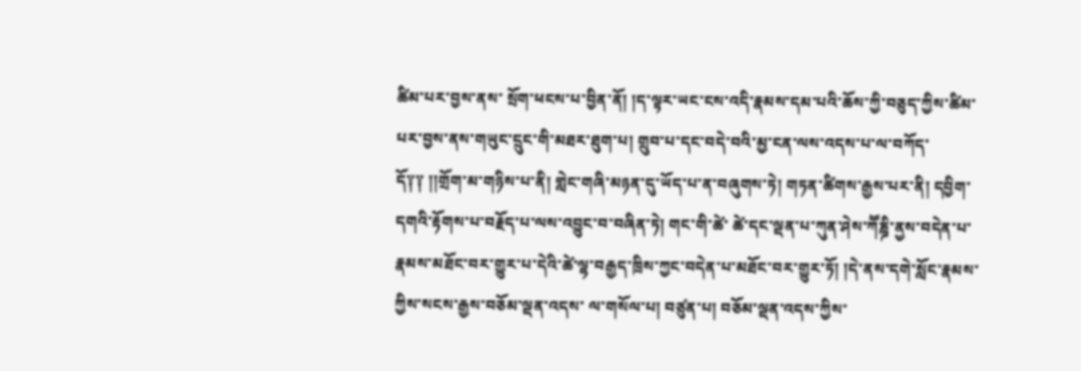ཚིམ་པར་བྱས་ནས་ སྲོག་ཕངས་པ་བྱིན་ནོ། །ད་ལྟར་ཡང་ངས་འདི་རྣམས་དམ་པའི་ཆོས་ཀྱི་བཅུད་ཀྱིས་ཚིམ་པར་བྱས་ནས་གཡུང་དྲུང་གི་མཐར་ཐུག་པ། གྲུབ་པ་དང་བདེ་བའི་མྱ་ངན་ལས་འདས་པ་ལ་བཀོད་ དོ༑༑ །།གྲོག་མ་གཉིས་པ་ནི། གླེང་གཞི་མཉན་དུ་ཡོད་པ་ན་བཞུགས་ཏེ། གཏན་ཚིགས་རྒྱས་པར་ནི། དབྱིག་དགའི་རྟོགས་པ་བརྗོད་པ་ལས་འབྱུང་བ་བཞིན་ཏེ། གང་གི་ཚེ་ ཚེ་དང་ལྡན་པ་ཀུན་ཤེས་ཀཽཎྜི་ནྱས་བདེན་པ་རྣམས་མཐོང་བར་གྱུར་པ་དེའི་ཚེ་ལྷ་བརྒྱད་ཁྲིས་ཀྱང་བདེན་པ་མཐོང་བར་གྱུར་ཏོ། །དེ་ནས་དགེ་སློང་རྣམས་ཀྱིས་སངས་རྒྱས་བཅོམ་ལྡན་འདས་ ལ་གསོལ་པ། བཙུན་པ། བཅོམ་ལྡན་འདས་ཀྱིས་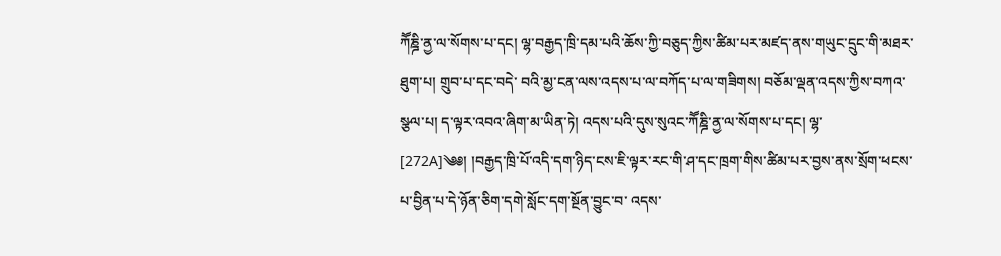ཀཽཎྜི་ནྱ་ལ་སོགས་པ་དང། ལྷ་བརྒྱད་ཁྲི་དམ་པའི་ཆོས་ཀྱི་བཅུད་ཀྱིས་ཚིམ་པར་མཛད་ནས་གཡུང་དྲུང་གི་མཐར་ཐུག་པ། གྲུབ་པ་དང་བདེ་ བའི་མྱ་ངན་ལས་འདས་པ་ལ་བཀོད་པ་ལ་གཟིགས། བཅོམ་ལྡན་འདས་ཀྱིས་བཀའ་སྩལ་པ། ད་ལྟར་འབའ་ཞིག་མ་ཡིན་ཏེ། འདས་པའི་དུས་སུའང་ཀཽཎྜི་ནྱ་ལ་སོགས་པ་དང། ལྷ་ [272A]༄༅། །བརྒྱད་ཁྲི་པོ་འདི་དག་ཉིད་ངས་ཇི་ལྟར་རང་གི་ཤ་དང་ཁྲག་གིས་ཚིམ་པར་བྱས་ནས་སྲོག་ཕངས་པ་བྱིན་པ་དེ་ཉོན་ཅིག་དགེ་སློང་དག་སྔོན་བྱུང་བ་ འདས་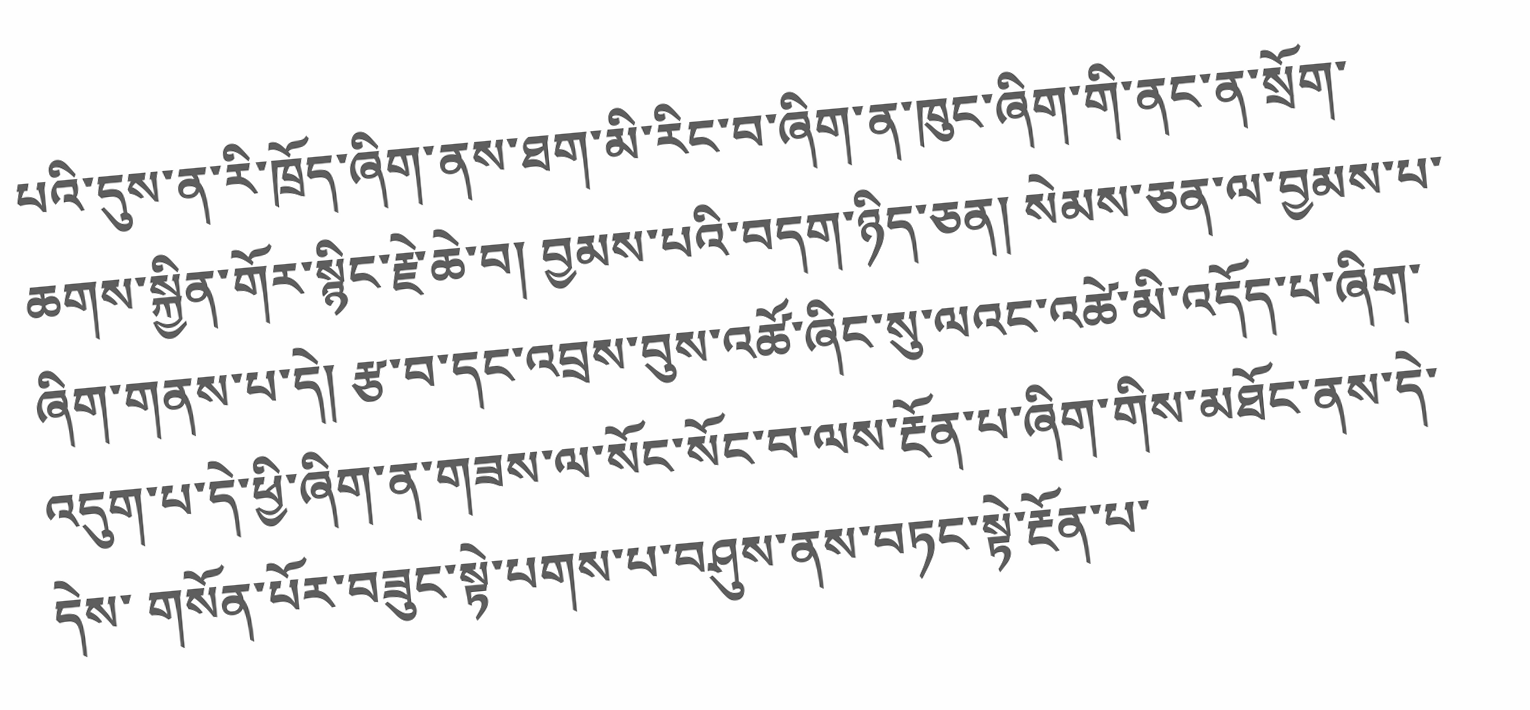པའི་དུས་ན་རི་ཁྲོད་ཞིག་ནས་ཐག་མི་རིང་བ་ཞིག་ན་ཁུང་ཞིག་གི་ནང་ན་སྲོག་ཆགས་སྐྱིན་གོར་སྙིང་རྗེ་ཆེ་བ། བྱམས་པའི་བདག་ཉིད་ཅན། སེམས་ཅན་ལ་བྱམས་པ་ ཞིག་གནས་པ་དེ། རྩ་བ་དང་འབྲས་བུས་འཚོ་ཞིང་སུ་ལའང་འཚེ་མི་འདོད་པ་ཞིག་འདུག་པ་དེ་ཕྱི་ཞིག་ན་གཟས་ལ་སོང་སོང་བ་ལས་རྔོན་པ་ཞིག་གིས་མཐོང་ནས་དེ་དེས་ གསོན་པོར་བཟུང་སྟེ་པགས་པ་བཤུས་ནས་བཏང་སྟེ་རྔོན་པ་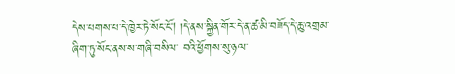དེས་པགས་པ་དེ་ཁྱེར་ཏེ་སོང་ངོ། །དེ་ནས་སྐྱིན་གོར་དེ་ན་ཚ་མི་བཟོད་དེ་ཆུ་འགྲམ་ཞིག་ཏུ་སོང་ནས་ས་གཞི་བསིལ་ བའི་ཕྱོགས་སུ་ཉལ་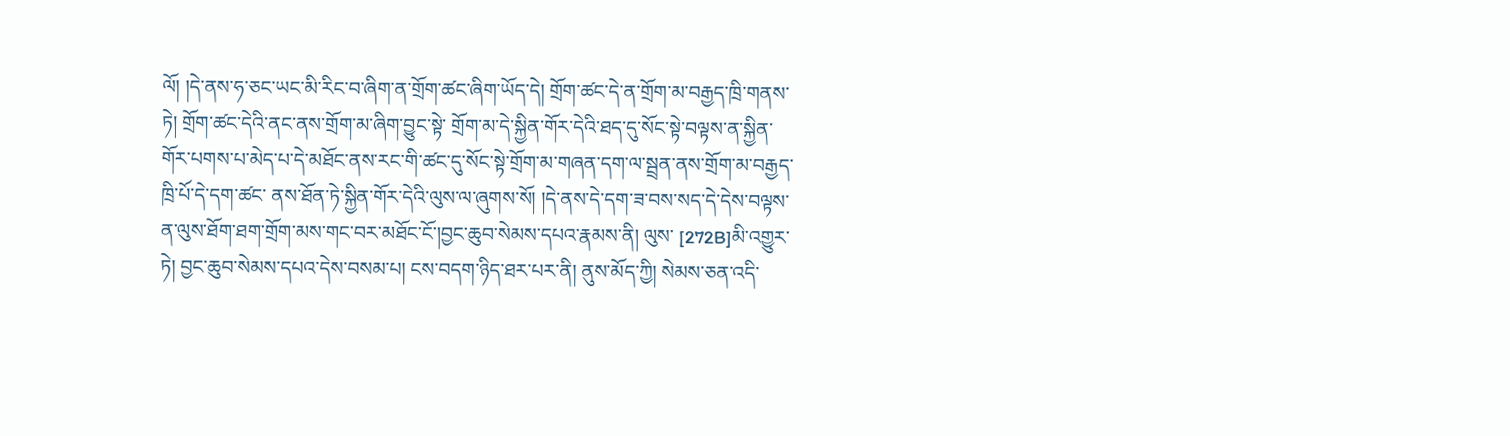ལོ། །དེ་ནས་ཧ་ཅང་ཡང་མི་རིང་བ་ཞིག་ན་གྲོག་ཚང་ཞིག་ཡོད་དེ། གྲོག་ཚང་དེ་ན་གྲོག་མ་བརྒྱད་ཁྲི་གནས་ཏེ། གྲོག་ཚང་དེའི་ནང་ནས་གྲོག་མ་ཞིག་བྱུང་སྟེ་ གྲོག་མ་དེ་སྐྱིན་གོར་དེའི་ཐད་དུ་སོང་སྟེ་བལྟས་ན་སྐྱིན་གོར་པགས་པ་མེད་པ་དེ་མཐོང་ནས་རང་གི་ཚང་དུ་སོང་སྟེ་གྲོག་མ་གཞན་དག་ལ་སྦྲན་ནས་གྲོག་མ་བརྒྱད་ཁྲི་པོ་དེ་དག་ཚང་ ནས་ཐོན་ཏེ་སྐྱིན་གོར་དེའི་ལུས་ལ་ཞུགས་སོ། །དེ་ནས་དེ་དག་ཟ་བས་སད་དེ་དེས་བལྟས་ན་ལུས་ཐོག་ཐག་གྲོག་མས་གང་བར་མཐོང་ངོ་།བྱང་ཆུབ་སེམས་དཔའ་རྣམས་ནི། ལུས་ [272B]མི་འགྱུར་ཏེ། བྱང་ཆུབ་སེམས་དཔའ་དེས་བསམ་པ། ངས་བདག་ཉིད་ཐར་པར་ནི། ནུས་མོད་ཀྱི། སེམས་ཅན་འདི་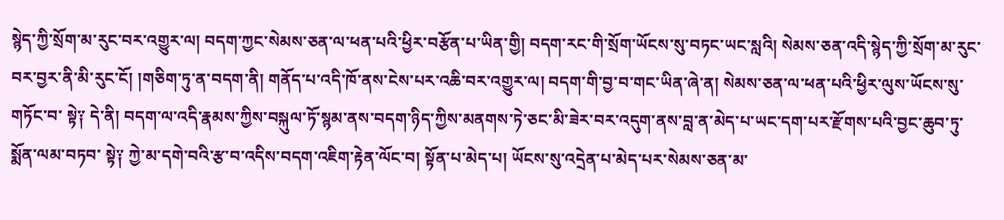སྙེད་ཀྱི་སྲོག་མ་རུང་བར་འགྱུར་ལ། བདག་ཀྱང་སེམས་ཅན་ལ་ཕན་པའི་ཕྱིར་བརྩོན་པ་ཡིན་གྱི། བདག་རང་གི་སྲོག་ཡོངས་སུ་བཏང་ཡང་སླའི། སེམས་ཅན་འདི་སྙེད་ཀྱི་སྲོག་མ་རུང་ བར་བྱར་ནི་མི་རུང་ངོ། །གཅིག་ཏུ་ན་བདག་ནི། གནོད་པ་འདི་ཁོ་ནས་ངེས་པར་འཆི་བར་འགྱུར་ལ། བདག་གི་བྱ་བ་གང་ཡིན་ཞེ་ན། སེམས་ཅན་ལ་ཕན་པའི་ཕྱིར་ལུས་ཡོངས་སུ་གཏོང་བ་ སྟེ༑ དེ་ནི། བདག་ལ་འདི་རྣམས་ཀྱིས་བསྐུལ་ཏོ་སྙམ་ནས་བདག་ཉིད་ཀྱིས་མནགས་ཏེ་ཅང་མི་ཟེར་བར་འདུག་ནས་བླ་ན་མེད་པ་ཡང་དག་པར་རྫོགས་པའི་བྱང་ཆུབ་ཏུ་སྨོན་ལམ་བཏབ་ སྟེ༑ ཀྱེ་མ་དགེ་བའི་རྩ་བ་འདིས་བདག་འཇིག་རྟེན་ལོང་བ། སྟོན་པ་མེད་པ། ཡོངས་སུ་འདྲེན་པ་མེད་པར་སེམས་ཅན་མ་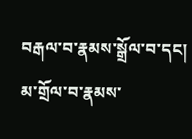བརྒལ་བ་རྣམས་སྒྲོལ་བ་དང། མ་གྲོལ་བ་རྣམས་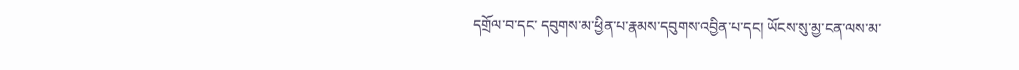དགྲོལ་བ་དང་ དབུགས་མ་ཕྱིན་པ་རྣམས་དབུགས་འབྱིན་པ་དང། ཡོངས་སུ་མྱ་ངན་ལས་མ་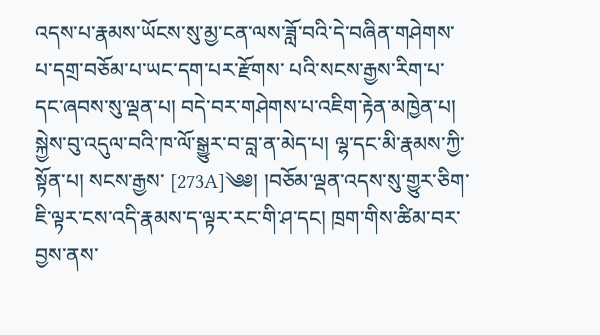འདས་པ་རྣམས་ཡོངས་སུ་མྱ་ངན་ལས་ཟློ་བའི་དེ་བཞིན་གཤེགས་པ་དགྲ་བཅོམ་པ་ཡང་དག་པར་རྫོགས་ པའི་སངས་རྒྱས་རིག་པ་དང་ཞབས་སུ་ལྡན་པ། བདེ་བར་གཤེགས་པ་འཇིག་རྟེན་མཁྱེན་པ། སྐྱེས་བུ་འདུལ་བའི་ཁ་ལོ་སྒྱུར་བ་བླ་ན་མེད་པ། ལྷ་དང་མི་རྣམས་ཀྱི་སྟོན་པ། སངས་རྒྱས་ [273A]༄༅། །བཅོམ་ལྡན་འདས་སུ་གྱུར་ཅིག་ཇི་ལྟར་ངས་འདི་རྣམས་ད་ལྟར་རང་གི་ཤ་དང། ཁྲག་གིས་ཚིམ་བར་བྱས་ནས་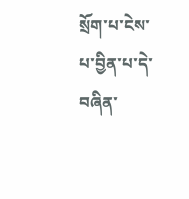སྲོག་པ་ངེས་པ་བྱིན་པ་དེ་བཞིན་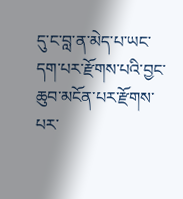དུ་ང་བླ་ན་མེད་པ་ཡང་ དག་པར་རྫོགས་པའི་བྱང་ཆུབ་མངོན་པར་རྫོགས་པར་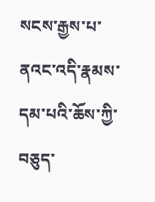སངས་རྒྱས་པ་ནའང་འདི་རྣམས་དམ་པའི་ཆོས་ཀྱི་བཅུད་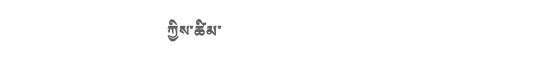ཀྱིས་ཚིམ་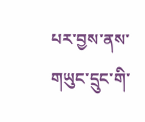པར་བྱས་ནས་གཡུང་དྲུང་གི་